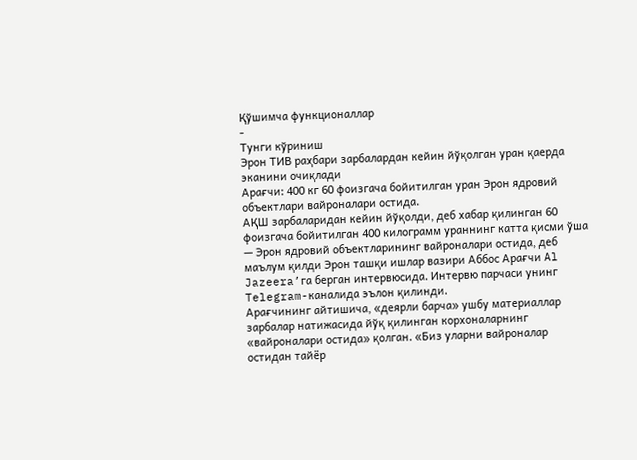Қўшимча функционаллар
-
Тунги кўриниш
Эрон ТИВ раҳбари зарбалардан кейин йўқолган уран қаерда эканини очиқлади
Арағчи: 400 кг 60 фоизгача бойитилган уран Эрон ядровий объектлари вайроналари остида.
АҚШ зарбаларидан кейин йўқолди, деб хабар қилинган 60 фоизгача бойитилган 400 килограмм ураннинг катта қисми ўша — Эрон ядровий объектларининг вайроналари остида, деб маълум қилди Эрон ташқи ишлар вазири Аббос Арағчи Al Jazeera’га берган интервюсида. Интервю парчаси унинг Telegram-каналида эълон қилинди.
Арағчининг айтишича, «деярли барча» ушбу материаллар зарбалар натижасида йўқ қилинган корхоналарнинг «вайроналари остида» қолган. «Биз уларни вайроналар остидан тайёр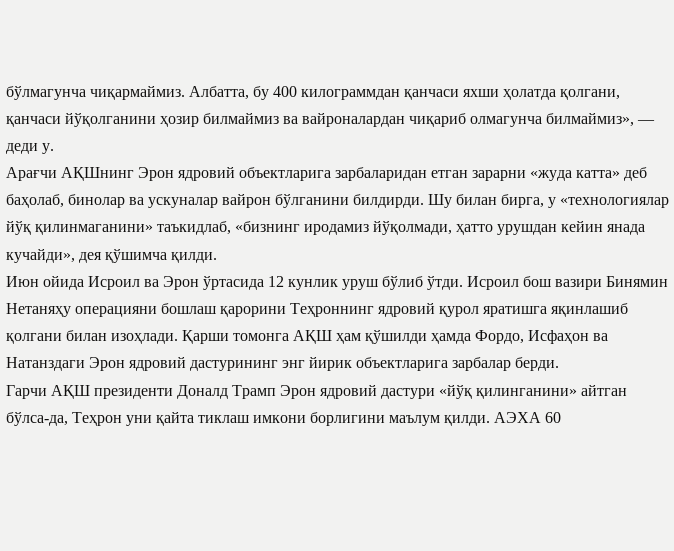бўлмагунча чиқармаймиз. Албатта, бу 400 килограммдан қанчаси яхши ҳолатда қолгани, қанчаси йўқолганини ҳозир билмаймиз ва вайроналардан чиқариб олмагунча билмаймиз», — деди у.
Арағчи АҚШнинг Эрон ядровий объектларига зарбаларидан етган зарарни «жуда катта» деб баҳолаб, бинолар ва ускуналар вайрон бўлганини билдирди. Шу билан бирга, у «технологиялар йўқ қилинмаганини» таъкидлаб, «бизнинг иродамиз йўқолмади, ҳатто урушдан кейин янада кучайди», дея қўшимча қилди.
Июн ойида Исроил ва Эрон ўртасида 12 кунлик уруш бўлиб ўтди. Исроил бош вазири Бинямин Нетаняҳу операцияни бошлаш қарорини Теҳроннинг ядровий қурол яратишга яқинлашиб қолгани билан изоҳлади. Қарши томонга АҚШ ҳам қўшилди ҳамда Фордо, Исфаҳон ва Натанздаги Эрон ядровий дастурининг энг йирик объектларига зарбалар берди.
Гарчи АҚШ президенти Доналд Трамп Эрон ядровий дастури «йўқ қилинганини» айтган бўлса-да, Теҳрон уни қайта тиклаш имкони борлигини маълум қилди. АЭХА 60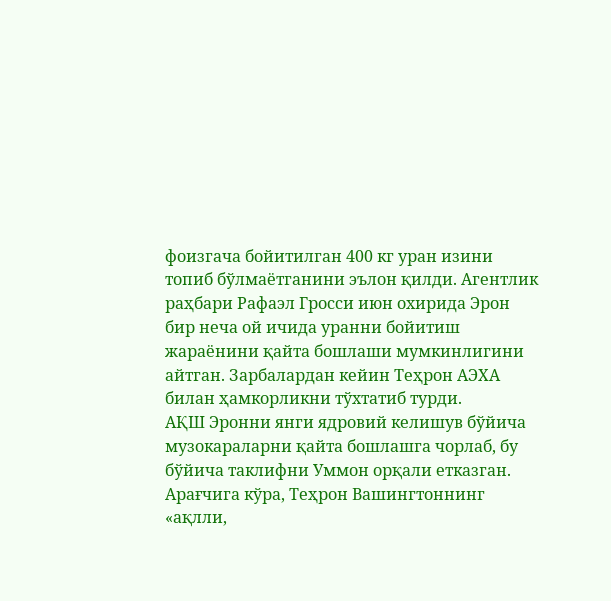фоизгача бойитилган 400 кг уран изини топиб бўлмаётганини эълон қилди. Агентлик раҳбари Рафаэл Гросси июн охирида Эрон бир неча ой ичида уранни бойитиш жараёнини қайта бошлаши мумкинлигини айтган. Зарбалардан кейин Теҳрон АЭХА билан ҳамкорликни тўхтатиб турди.
АҚШ Эронни янги ядровий келишув бўйича музокараларни қайта бошлашга чорлаб, бу бўйича таклифни Уммон орқали етказган. Арағчига кўра, Теҳрон Вашингтоннинг «ақлли,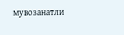мувозанатли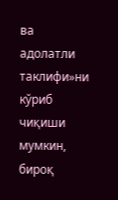ва адолатли таклифи»ни кўриб чиқиши мумкин, бироқ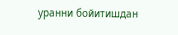уранни бойитишдан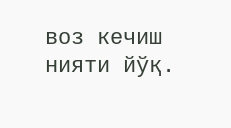воз кечиш нияти йўқ.